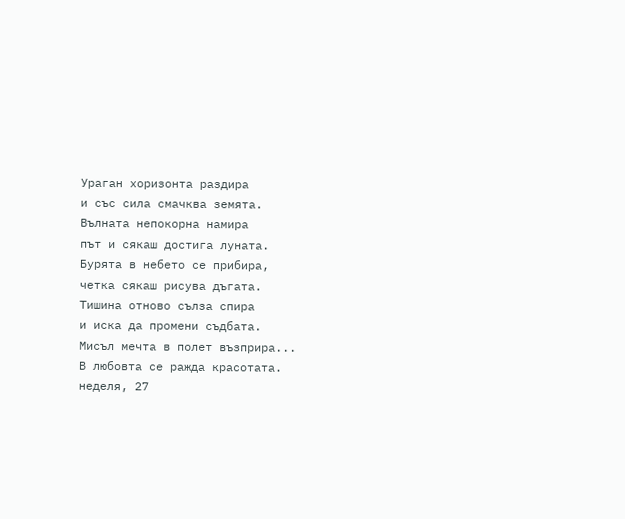Ураган хоризонта раздира
и със сила смачква земята.
Вълната непокорна намира
път и сякаш достига луната.
Бурята в небето се прибира,
четка сякаш рисува дъгата.
Тишина отново сълза спира
и иска да промени съдбата.
Мисъл мечта в полет възприра...
В любовта се ражда красотата.
неделя, 27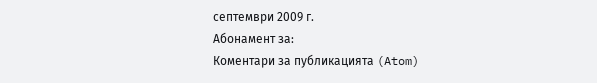септември 2009 г.
Абонамент за:
Коментари за публикацията (Atom)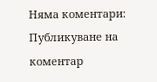Няма коментари:
Публикуване на коментар